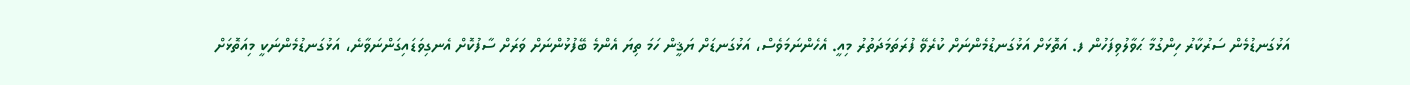އަޅުގަނޑުމެން ސަރުކާރު ހިންގުމާ ޙަވާލުވިފަހުން ފ. އަތޮޅަށް އަޅުގަނޑުމެންނަށް ކުރެވޭ ފުރަތަމަދަތުރު މިއީ. އެހެންނަމަވެސް، އަޅުގަނޑަށް ޔަޤީން ހަމަ ތިޔަ އެންމެ ބޭފުޅުންނަށް ވަރަށް ސާފުކޮށް އެނގިވަޑައިގަންނަވާނެ، އަޅުގަނޑުމެންނަކީ މިއަތޮޅަށް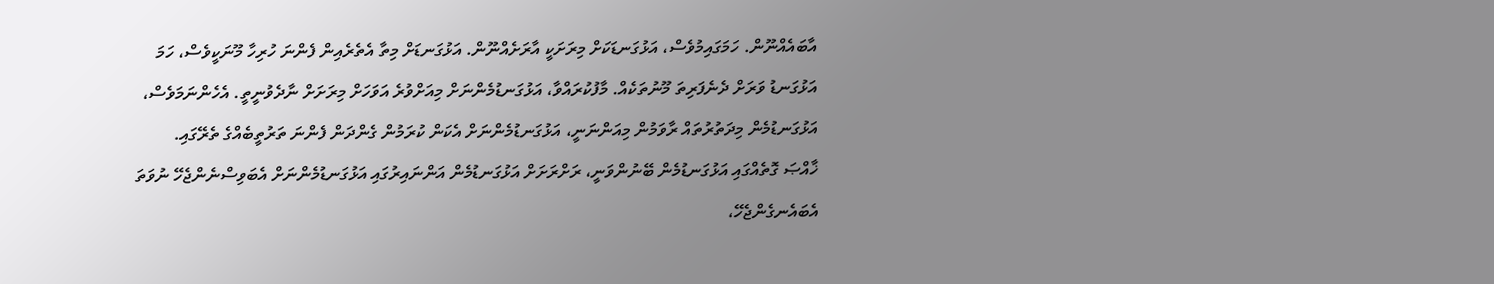އާބައެއްނޫން. ހަމަގައިމުވެސް، އަޅުގަނޑަކަށް މިރަށަކީ އާރަށެއްނޫން. އަޅުގަނޑަށް މިތާ އެތެރެއިން ފެންނަ ހުރިހާ މޫނަކީވެސް، ހަމަ އަޅުގަނޑު ވަރަށް ދެނެފަރިތަ މޫނުތަކެއް. މާފުކުރައްވާ، އަޅުގަނޑުމެންނަށް މިއަށްވުރެ އަވަހަށް މިރަށަށް ނާދެވުނީތީ. އެހެންނަމަވެސް، އަޅުގަނޑުމެން މިދަތުރުތައް ރާވަމުން މިއަންނަނީ، އަޅުގަނޑުމެންނަށް އެކަން ކުރަމުން ގެންދަން ފެންނަ ތަރުތީބެއްގެ ތެރޭގައި.
ޚާއްޞަ ގޮތެއްގައި އަޅުގަނޑުމެން ބޭނުންވަނީ، ރަށްރަށަށް އަޅުގަނޑުމެން އަންނައިރުގައި އަޅުގަނޑުމެންނަށް އެބަވިސްނެންޖެހޭ ނުވަތަ އެބައެނގެންޖެހޭ،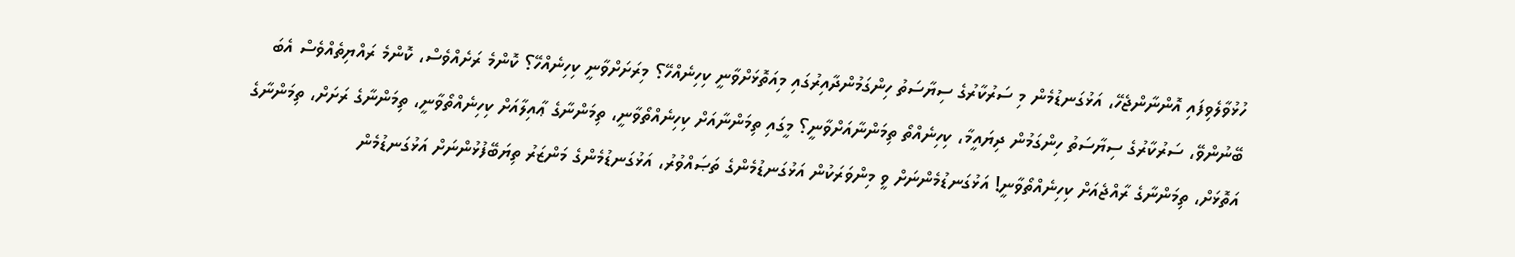ހުޅުވާލެވިފައި އޮންނާންޖެހޭ، އަޅުގަނޑުމެން މި ސަރުކާރުގެ ސިޔާސަތު ހިންގަމުންދާއިރުގައި މިއަތޮޅަށްވާނީ ކިހިނެއްހޭ؟ މިރަށަށްވާނީ ކިހިނެއްހޭ؟ ކޮންމެ ރަށެއްވެސް، ކޮންމެ ރައްޔިތެއްވެސް އެބަ ބޭނުންވޭ، ސަރުކާރުގެ ސިޔާސަތު ހިންގަމުން ދިޔައީމާ، ކިހިނެއްތޯ ތިމަންނާއަށްވާނީ؟ މީގައި ތިމަންނާއަށް ކިހިނެއްތޯވާނީ، ތިމަންނާގެ ޢާއިލާއަށް ކިހިނެއްތޯވާނީ، ތިމަންނާގެ ރަށަށް، ތިމަންނާގެ އަތޮޅަށް، ތިމަންނާގެ ރާއްޖެއަށް ކިހިނެއްތޯވާނީ! އަޅުގަނޑުމެންނަށް ވީ މިންވަރަކުން އަޅުގަނޑުމެންގެ ތަޞައްވުރު، އަޅުގަނޑުމެންގެ މަންޒަރު ތިޔަބޭފުޅުންނަށް އަޅުގަނޑުމެން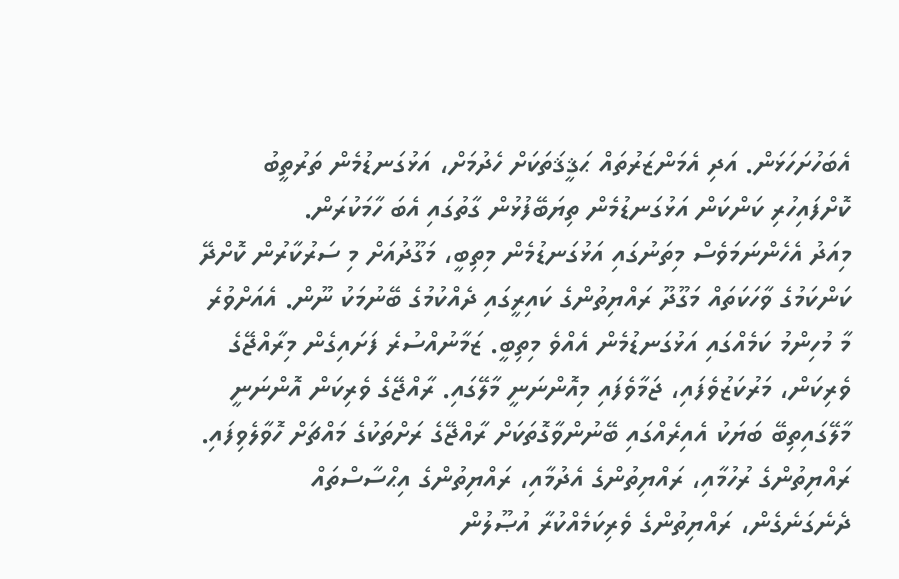އެބަހުށަހަޅަން. އަދި އެމަންޒަރުތައް ޙަޤީޤަތަކަށް ހެދުމަށް، އަޅުގަނޑުމެން ތަރުތީބު ކޮށްފައިހުރި ކަންކަން އަޅުގަނޑުމެން ތިޔަބޭފުޅުން ގާތުގައި އެބަ ހާމަކުރަން.
މިއަދު އެހެންނަމަވެސް މިތަނުގައި އަޅުގަނޑުމެން މިތިބީ، މަގޫދުއަށް މި ސަރުކާރުން ކޮށްދޭ ކަންކަމުގެ ވާހަކަތައް މަގޫދޫ ރައްޔިތުންގެ ކައިރީގައި ދެއްކުމުގެ ބޭނުމަކު ނޫން. އެއަށްވުރެ މާ މުހިންމު ކަމެއްގައި އަޅުގަނޑުމެން އެއްވެ މިތިބީ. ޒަމާނުއްސުރެ ފަށައިގެން މިރާއްޖޭގެ ވެރިކަން، މަރުކަޒުވެފައި، ޖަމާވެފައި މިއޮންނަނީ މާލޭގައި. ރާއްޖޭގެ ވެރިކަން އޮންނަނީ މާލޭގައިތިބޭ ބަޔަކު އެއިރެއްގައި ބޭނުންވާގޮތަކަށް ރާއްޖޭގެ ރަށްތަކުގެ މައްޗަށް ހޮވާލެވިފައި. ރައްޔިތުންގެ ރުހުމާއި، ރައްޔިތުންގެ އެދުމާއި، ރައްޔިތުންގެ އިޙްސާސްތައް ދެނެގަނެގެން، ރައްޔިތުންގެ ވެރިކަމެއްކުރާ އުޞޫލުން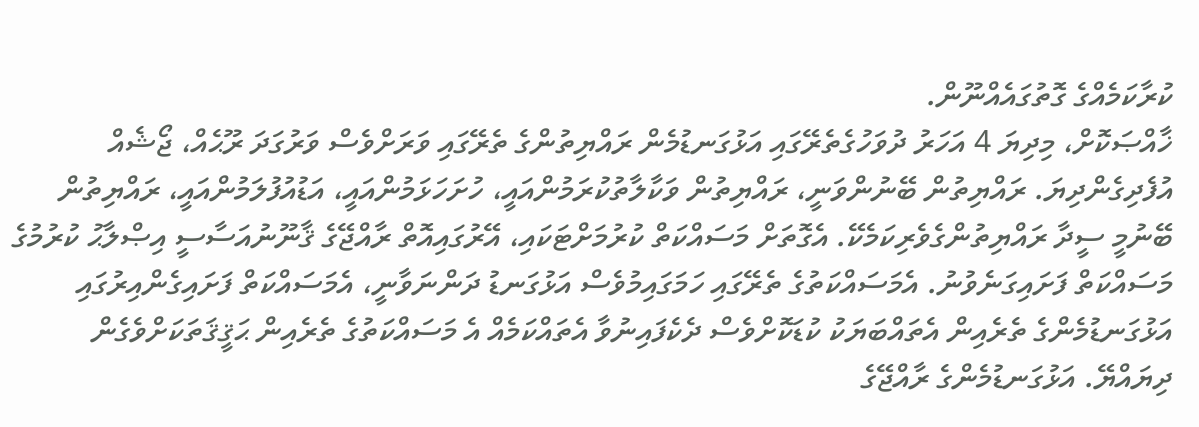ކުރާކަމެއްގެ ގޮތުގައެއްނޫން.
ޚާއްޞަކޮށް، މިދިޔަ 4 އަހަރު ދުވަހުގެތެރޭގައި އަޅުގަނޑުމެން ރައްޔިތުންގެ ތެރޭގައި ވަރަށްވެސް ވަރުގަދަ ރޫޙެއް، ޖޯޝެއް އުފެދިގެންދިޔަ. ރައްޔިތުން ބޭނުންވަނީ، ރައްޔިތުން ވަކާލާތުކުރަމުންއައީ، ހުށަހަޅަމުންއައީ، އަޑުއުފުލަމުންއައީ، ރައްޔިތުން ބޭނުމީ ސީދާ ރައްޔިތުންގެވެރިކަމެކޭ. އެގޮތަށް މަސައްކަތް ކުރުމަށްޓަކައި، އޭރުގައިއޮތް ރާއްޖޭގެ ޤާނޫނުއަސާސީ އިޞްލާޙު ކުރުމުގެ މަސައްކަތް ފަށައިގަނެވުނު. އެމަސައްކަތުގެ ތެރޭގައި ހަމަގައިމުވެސް އަޅުގަނޑު ދަންނަވާނީ، އެމަސައްކަތް ފަށައިގެންއިރުގައި އަޅުގަނޑުމެންގެ ތެރެއިން އެތައްބަޔަކު ކުޑަކޮށްވެސް ދެކެފައިނުވާ އެތައްކަމެއް އެ މަސައްކަތުގެ ތެރެއިން ޙަޤީޤަތަކަށްވެގެން ދިޔައްޔޭ. އަޅުގަނޑުމެންގެ ރާއްޖޭގެ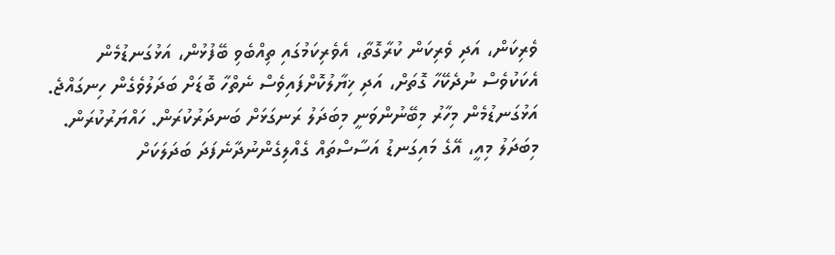ވެރިކަން، އަދި ވެރިކަން ކުރާގޮތާ، އެވެރިކަމުގައި ތިއްބެވި ބޭފުޅުން، އަޅުގަނޑުމެން އެކަކުވެސް ނުދެކޭހާ ގޮތަށް، އަދި ޚިޔާލުކޮށްފައިވެސް ނެތްހާ ބޮޑަށް ބަދަލުވެގެން ހިނގައްޖެ. އަޅުގަނޑުމެން މިހާރު މިބޭނުންވަނީ މިބަދަލު ރަނގަޅަށް ބަނދަރުކުރަން. ހައްޔަރުކުރަން. މިބަދަލު މިއީ، އޭގެ މައިގަނޑު އަސާސްތައް ގެއްލިގެންނުދާނެފަދަ ބަދަލަކަށް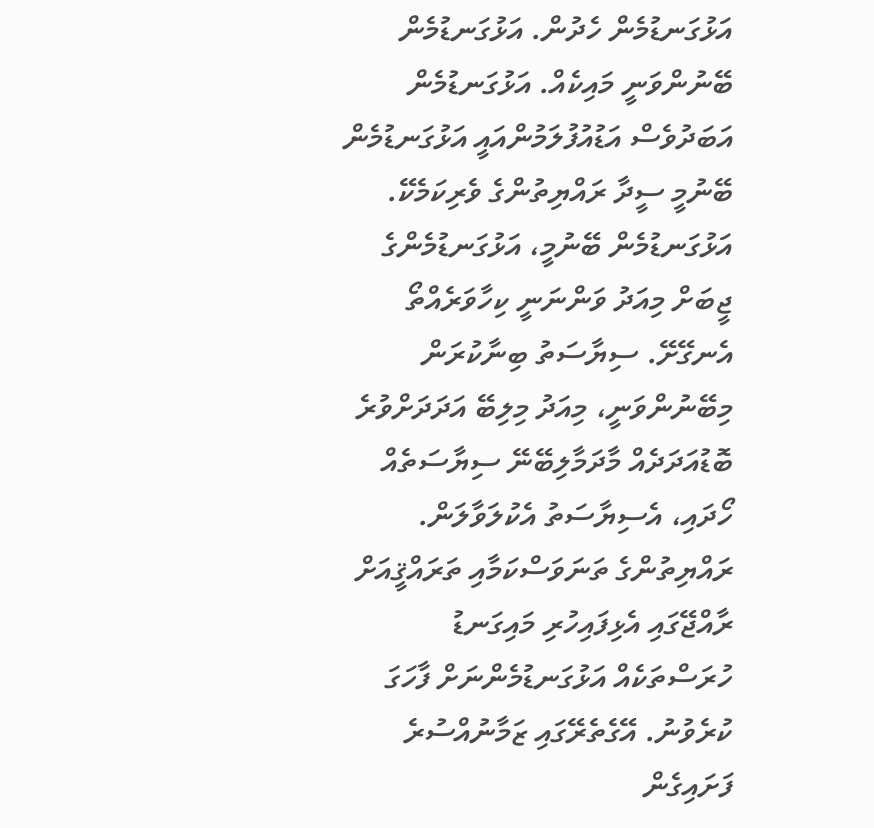އަޅުގަނޑުމެން ހެދުން. އަޅުގަނޑުމެން ބޭނުންވަނީ މައިކެއް. އަޅުގަނޑުމެން އަބަދުވެސް އަޑުއުފުލަމުންއައީ އަޅުގަނޑުމެން ބޭނުމީ ސީދާ ރައްޔިތުންގެ ވެރިކަމެކޭ. އަޅުގަނޑުމެން ބޭނުމީ، އަޅުގަނޑުމެންގެ ޖީބަށް މިއަދު ވަންނަނީ ކިހާވަރެއްތޯ އެނގޭށޭ. ސިޔާސަތު ބިނާކުރަން މިބޭނުންވަނީ، މިއަދު މިލިބޭ އަދަދަށްވުރެ ބޮޑުއަދަދެއް މާދަމާލިބޭނޭ ސިޔާސަތެއް ހޯދައި، އެސިޔާސަތު އެކުލަވާލަން.
ރައްޔިތުންގެ ތަނަވަސްކަމާއި ތަރައްޤީއަށް ރާއްޖޭގައި އެޅިފައިހުރި މައިގަނޑު ހުރަސްތަކެއް އަޅުގަނޑުމެންނަށް ފާހަގަ ކުރެވުނު. އޭގެތެރޭގައި ޒަމާނުއްސުރެ ފަށައިގެން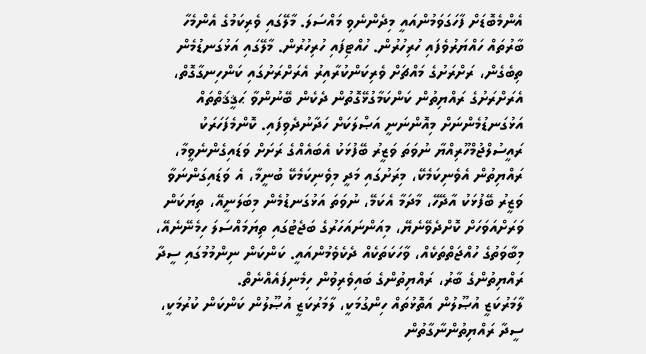އެންމެބޮޑަށް ފާހަގަވަމުންއައީ މިދެންނެވި މައްސަލަ. މާލޭގައި ވެރިކަމުގެ އެންމެހާ ބާރުތައް ހައްޔަރުވެފައި ހުރިހުރުން. ހުއްޓިފައި ހުރިހުރުން. މާލޭގައި އަޅުގަނޑުމެން ތިބެގެން، ރަށްރަށުގެ މައްޗަށް ވެރިކަންކުރާއިރު އެރަށްރަށުގައި ކަންހިނގާގޮތް، އެރަށްރަށުގެ ރައްޔިތުން ކަންކަމާގުޅޭގޮތުން ދެކެން ބޭނުންވާ ޙަޤީޤަތްތައް އަޅުގަނޑުމެންނަށް މިއޮންނަނީ އަޞްލަކަށް ހަދާނުދެވިފައި. ކޮންމެފަހަރަކު ރައީސުލްޖުމްހޫރިއްޔާ ނުވަތަ ވަޒީރު ބޭފުޅަކު އެބައެއްގެ ރަށަށް ވަޑައިގެންނެވީމާ، ރައްޔިތުން އެވެނިކަމެކޭ، މިރަށުގައި މަދީ މިވެނިކަމެކޭ ބުނީމާ، އެ ވަޑައިގަންނަވާ ވަޒީރު ބޭފުޅަކު އާދޭހޭ، މާދަމާ އެކަމޭ، ނުވަތަ އަޅުގަނޑުމެން މިބަލަނީއޭ، ތިޔަކަން ވަރަށްއަވަހަށް ކޮށްދެވޭނެޔޭ، މިއަންނައަހަރުގެ ބަޖެޓުގައި ތިޔަމައްސަލަ ހިމެނޭނެއޭ، މިބާވަތުގެ ހުއްޖަތްތަކެއް، ވާހަކަތަކެއް ދެކެވެމުންއައީ. ކަންކަން ނިންމުމުގައި ސީދާ ރައްޔިތުންގެ ބާރު، ރައްޔިތުންގެ ބައިވެރިވުން ހިމެނިފައެއްނެތް.
ލާމަރުކަޒީ އުޞޫލުން އަތޮޅުތައް ހިންގުމަކީ، ލާމަރުކަޒީ އުޞޫލުން ކަންކަން ކުރުމަކީ، ސީދާ ރައްޔިތުންނާގާތުން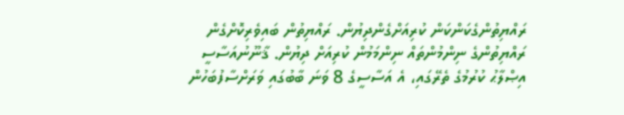ރައްޔިތުންގެކަންކަން ކުރިއަށްގެންދިޔުން. ރައްޔިތުން ބައިވެރިކޮށްގެން ރައްޔިތުންގެ ނިންމުންތައް ނިންމަމުން ކުރިއަށް ދިޔުން. ޤާނޫނުއަސާސީ އިޞްލާޙު ކުރުމުގެ ތެރޭގައި، އެ އަސާސީގެ 8 ވަނަ ބާބުގައި ވަރަށްސާފުބަހުން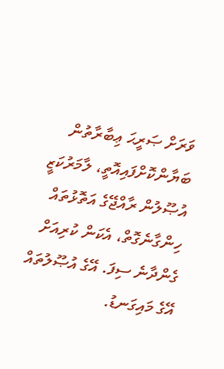ވަރަށް ޞަރީޙަ ޢިބާރާތުން ބަޔާންކޮށްފައިއޮތީ، ލާމަރުކަޒީ އުޞޫލުން ރާއްޖޭގެ އަތޮޅުތައް ހިންގާނެގޮތް، އެކަން ކުރިއަށް ގެންދާނެ ސިފަ. އޭގެ އުޞޫލުތައް އޭގެ މައިގަނޑު.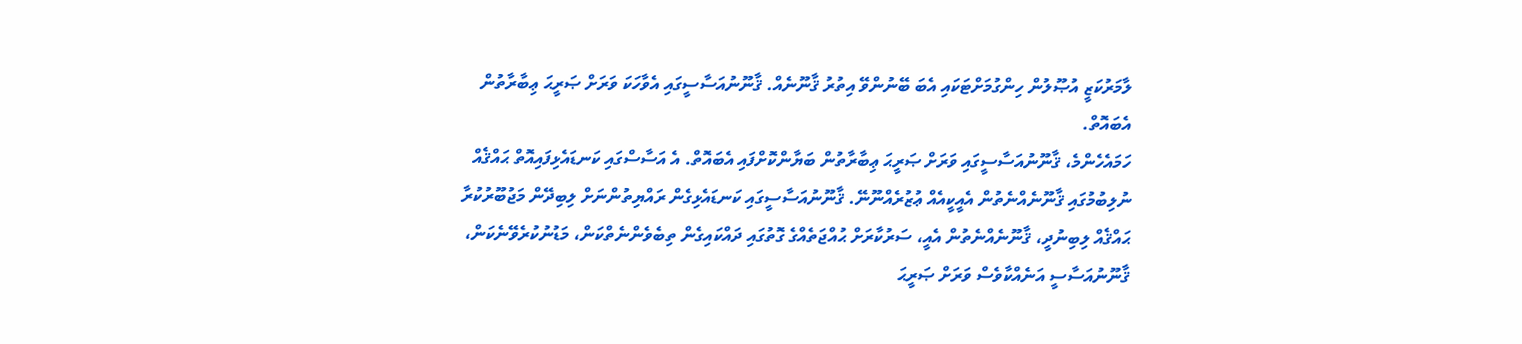ލާމަރުކަޒީ އުޞޫލުން ހިންގުމަށްޓަކައި އެބަ ބޭނުންވޭ އިތުރު ޤާނޫނެއް. ޤާނޫނުއަސާސީގައި އެވާހަކަ ވަރަށް ޞަރީޙަ ޢިބާރާތުން އެބައޮތް.
ހަމައެހެންމެ، ޤާނޫނުއަސާސީގައި ވަރަށް ޞަރީޙަ ޢިބާރާތުން ބަޔާންކޮށްފައި އެބައޮތް. އެ އަސާސްގައި ކަނޑައެޅިފައިއޮތް ޙައްޤެއް ނުލިބުމުގައި ޤާނޫނެއްނެތުން އެއީކީއެއް ޢުޒުރެއްނޫނޭ. ޤާނޫނުއަސާސީގައި ކަނޑައެޅިގެން ރައްޔިތުންނަށް ލިބިދޭން މަޖުބޫރުކުރާ ޙައްޤެއް ލިބިނުދީ، ޤާނޫނެއްނެތުން އެއީ، ސަރުކާރަށް ޙުއްޖަތެއްގެ ގޮތުގައި ދައްކައިގެން ތިބެވެންނެތްކަން، މަޑުނުކުރެވޭނެކަން، ޤާނޫނުއަސާސީ އަނެއްކާވެސް ވަރަށް ޞަރީޙަ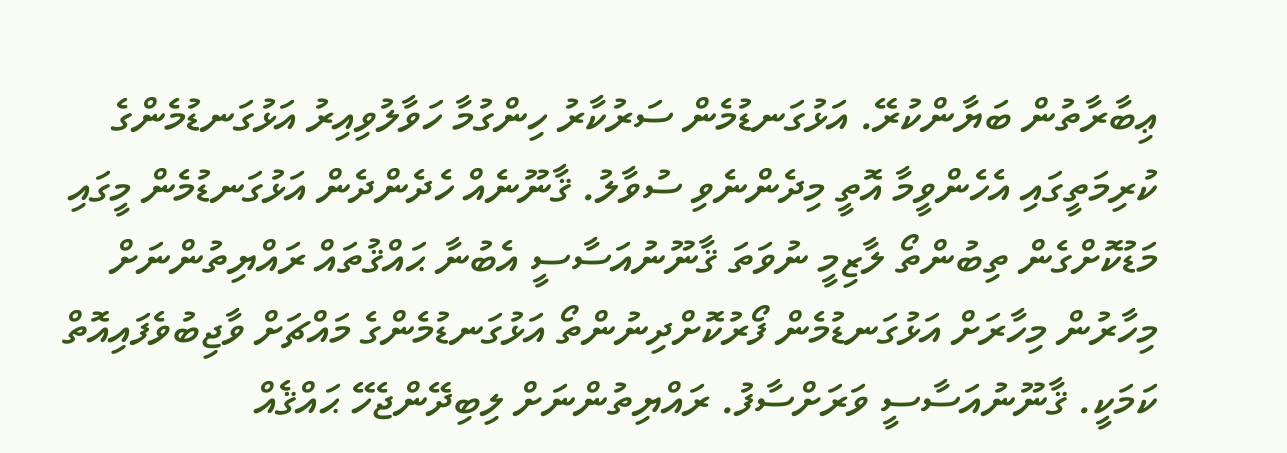ޢިބާރާތުން ބަޔާންކުރޭ. އަޅުގަނޑުމެން ސަރުކާރު ހިންގުމާ ހަވާލުވިއިރު އަޅުގަނޑުމެންގެ ކުރިމަތީގައި އެހެންވީމާ އޮތީ މިދެންނެވި ސުވާލު. ޤާނޫނެއް ހެދެންދެން އަޅުގަނޑުމެން މީގައި މަޑުކޮށްގެން ތިބުންތޯ ލާޒިމީ ނުވަތަ ޤާނޫނުއަސާސީ އެބުނާ ޙައްޤުތައް ރައްޔިތުންނަށް މިހާރުން މިހާރަށް އަޅުގަނޑުމެން ފޯރުކޮށްދިނުންތޯ އަޅުގަނޑުމެންގެ މައްޗަށް ވާޖިބުވެފައިއޮތް ކަމަކީ. ޤާނޫނުއަސާސީ ވަރަށްސާފު. ރައްޔިތުންނަށް ލިބިދޭންޖެހޭ ޙައްޤެއް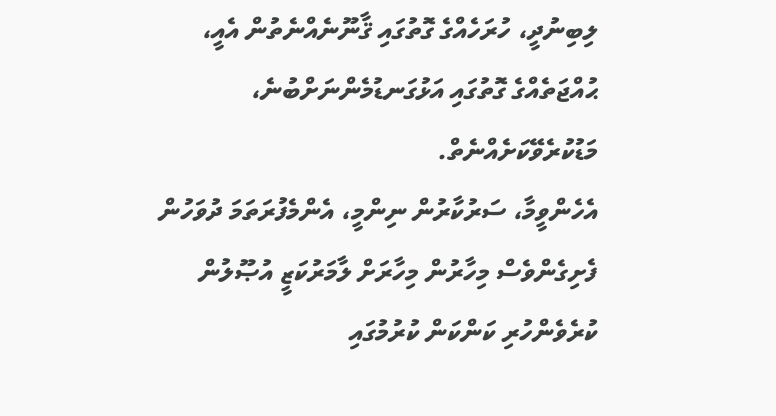ލިބިނުދީ، ހުރަހެއްގެ ގޮތުގައި ޤާނޫނެއްނެތުން އެއީ، ޙުއްޖަތެއްގެ ގޮތުގައި އަޅުގަނޑުމެންނަށްބުނެ، މަޑުކުރެވޭކަށެއްނެތް.
އެހެންވީމާ، ސަރުކާރުން ނިންމީ، އެންމެފުރަތަމަ ދުވަހުން ފެށިގެންވެސް މިހާރުން މިހާރަށް ލާމަރުކަޒީ އުޞޫލުން ކުރެވެންހުރި ކަންކަން ކުރުމުގައި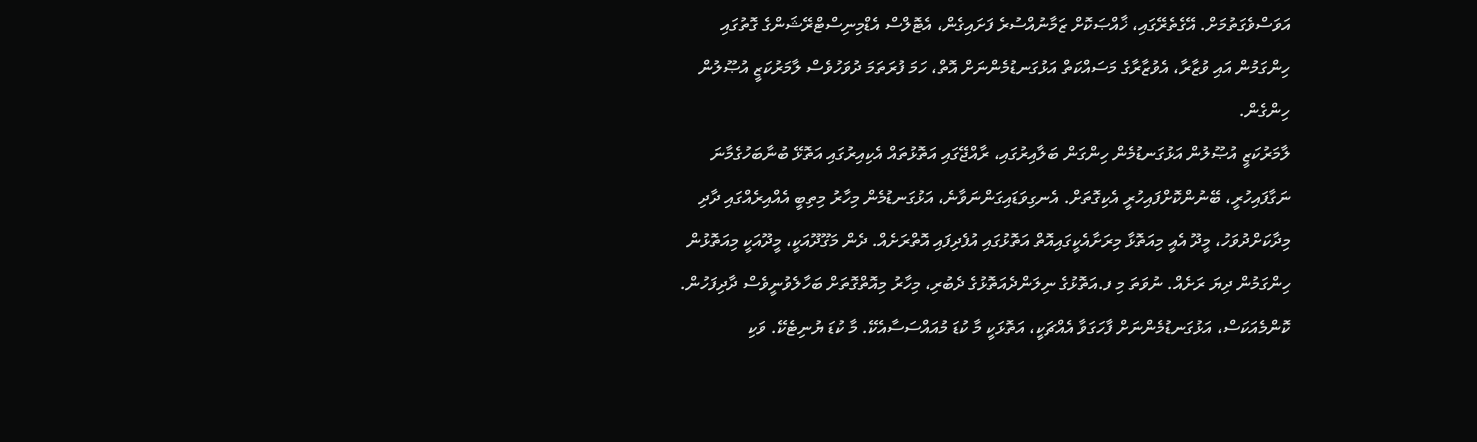އަވަސްވެގަތުމަށް. އޭގެތެރޭގައި، ޚާއްޞަކޮށް ޒަމާނުއްސުރެ ފަށައިގެން، އެޓޮލްސް އެޑްމިނިސްޓްރޭޝަންގެ ގޮތުގައި ހިންގަމުން އައި ވުޒާރާ، އެވުޒާރާގެ މަސައްކަތް އަޅުގަނޑުމެންނަށް އޮތް، ހަމަ ފުރަތަމަ ދުވަހުވެސް ލާމަރުކަޒީ އުޞޫލުން ހިންގެން.
ލާމަރުކަޒީ އުޞޫލުން އަޅުގަނޑުމެން ހިންގަން ބަލާއިރުގައި، ރާއްޖޭގައި އަތޮޅުތައް އެކިއިރުގައި އަތޮޅޭ ބުނާބަހުގެމާނަ ނަގާފައިހުރީ، ބޭނުންކޮށްފައިހުރީ އެކިގޮތަށް. އެނގިވަޑައިގަންނަވާނެ، އަޅުގަނޑުމެން މިހާރު މިތިބީ އެއްއިރެއްގައި ދާދި މިދާކަށްދުވަހު، މީދޫ އެއީ މިއަތޮޅާ މިރަށާއެކީގައިއޮތް އަތޮޅުގައި އުފެދިފައި އޮތްރަށެއް. ދެން މަގޫދޫއަކީ، މީދޫއަކީ މިއަތޮޅުން ހިންގަމުން ދިޔަ ރަށެއް. ނުވަތަ މި ފ.އަތޮޅުގެ ނިލަންދެއަތޮޅުގެ ދެބުރި، މިހާރު މިއޮތްގޮތަށް ބަހާލެވުނީވެސް ދާދިފަހުން. ކޮންމެއަކަސް، އަޅުގަނޑުމެންނަށް ފާހަގަވާ އެއްޗަކީ، އަތޮޅަކީ މާ ކުޑަ މުއައްސަސާއެކޭ. މާ ކުޑަ ޔުނިޓެކޭ. ވަކި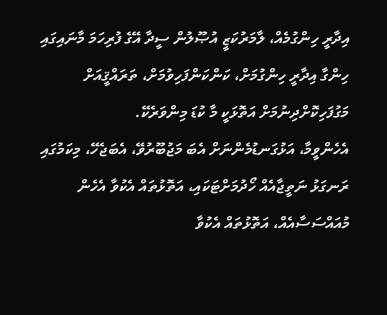އިދާރީ ހިންގުމެއް، ލާމަރުކަޒީ އުޞޫލުން ސީދާ އޭގެ ފުރިހަމަ މާނައިގައި ހިންގާ އިދާރީ ހިންގުމަށް، ކަންކަންފަހިވުމަށް، ތަރައްޤީއަށް މަގުފަހިކޮށްދިނުމަށް އަތޮޅަކީ މާ ކުޑަ މިންވަރެކޭ.
އެހެންވީމާ، އަޅުގަނޑުމެންނަށް އެބަ މަޖުބޫރުވޭ، އެބަޖެހޭ، މިކަމުގައި ރަނގަޅު ނަތީޖާއެއް ހޯދުމަށްޓަކައި، އަތޮޅުތައް އެކުވާ އެހެން މުއައްސަސާއެއް، އަތޮޅުތައް އެކުވާ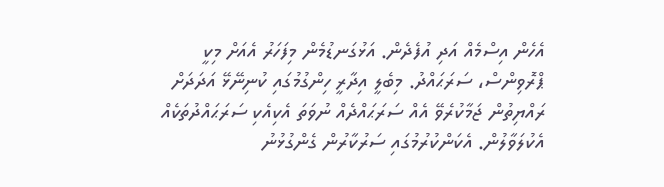އެހެން އިސްމެއް އަދި އުފެދެން. އަޅުގަނޑުމެން މިފަހަރު އެއަށް މިކީ ޕްރޮވިންސް، ސަރަޙައްދު. މިބެލީ އިދާރީ ހިންގުމުގައި ކުނިނޭޅޭ އަދަދަށް ރައްޔިތުން ޖަމާކުރެވޭ އެއް ސަރަޙައްދެއް ނުވަތަ އެކިއެކި ސަރަޙައްދުތަކެއް އެކުލަވާލުން. އެކަންކުރުމުގައި ސަރުކާރުން ގެންގުޅުނު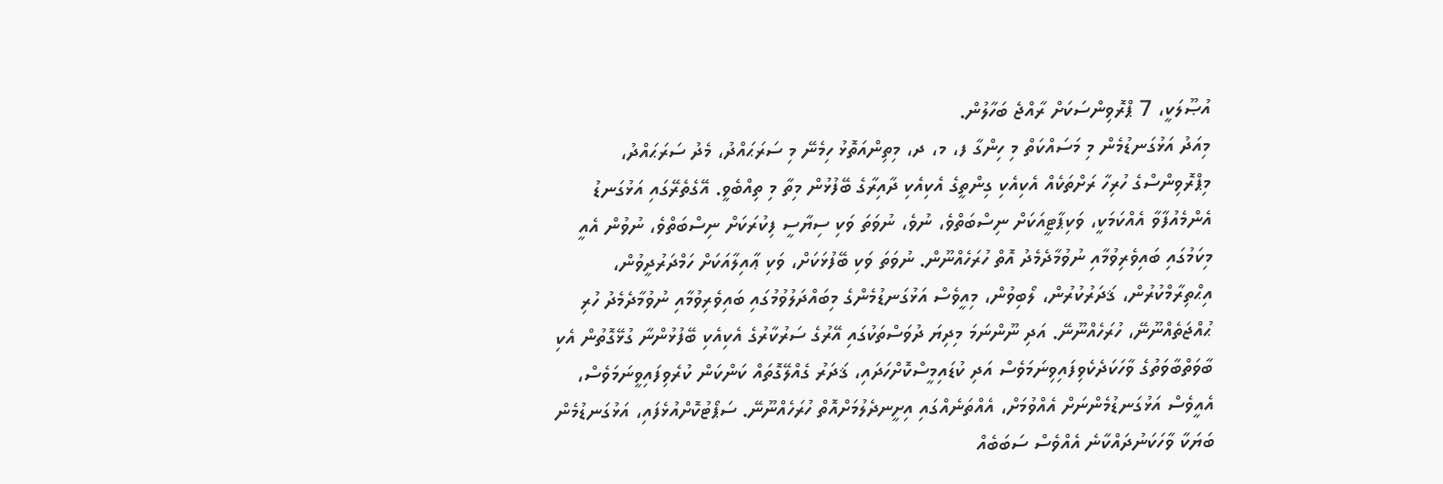އުޞޫލަކީ، 7 ޕްރޮވިންސަކަށް ރާއްޖެ ބަހާލުން.
މިއަދު އަޅުގަނޑުމެން މި މަސައްކަތް މި ހިންގާ ފ، މ، ދ، މިތިންއަތޮޅު ހިމެނޭ މި ސަރަޙައްދު، މެދު ސަރަޙައްދު، މިޕްރޮވިންސްގެ ހުރިހާ ރަށްތަކެއް އެކިއެކި ގިންތީގެ އެކިއެކި ދާއިރާގެ ބޭފުޅުން މިތާ މި ތިއްބެވީ. އޭގެތެރޭގައި އަޅުގަނޑު އެންމެއުފާވާ އެއްކަމަކީ، ވަކިޕާޓީއަކަށް ނިސްބަތްވެ، ނުވެ، ނުވަތަ ވަކި ސިޔާސީ ފިކުރަކަށް ނިސްބަތްވެ، ނުވުން އެއީ މިކަމުގައި ބައިވެރިވުމާއި ނުވުމާދެމެދު އޮތް ހުރަހެއްނޫން. ނުވަތަ ވަކި ބޭފުޅަކަށް، ވަކި ޢާއިލާއަކަށް ހަމްދަރުދީވުން، އިޙްތިރާމްކުރުން، ޤަދަރުކުރުން، ލޯބިވުން، މިއީވެސް އަޅުގަނޑުމެންގެ މިބައްދަލުވުމުގައި ބައިވެރިވުމާއި ނުވުމާދެމެދު ހުރި ޙުއްޖަތެއްނޫނޭ، ހުރަހެއްނޫނޭ. އަދި ނޫންނަމަ މިދިޔަ ދުވަސްތަކުގައި އޭރުގެ ސަރުކާރުގެ އެކިއެކި ބޭފުޅުންނާ ގުޅޭގޮތުން އެކި ބާވަތްބާވަތުގެ ވާހަކަދެކެވިފައިވިނަމަވެސް އަދި ކުޑައިމީސްކޮށްހަދައި، ޤަދަރު ގެއްލޭގޮތައް ކަންކަން ކުރެވިފައިވީނަމަވެސް، އެއީވެސް އަޅުގަނޑުމެންނަށް އެއްވުމަށް، އެއްތަނެއްގައި އިށީނދެލުމަށްއޮތް ހުރަހެއްނޫނޭ. ސަޕޯޓުކޮށްއުޅެފައި، އަޅުގަނޑުމެން ބަޔަކާ ވާހަކަނުދައްކާނެ އެއްވެސް ސަބަބެއް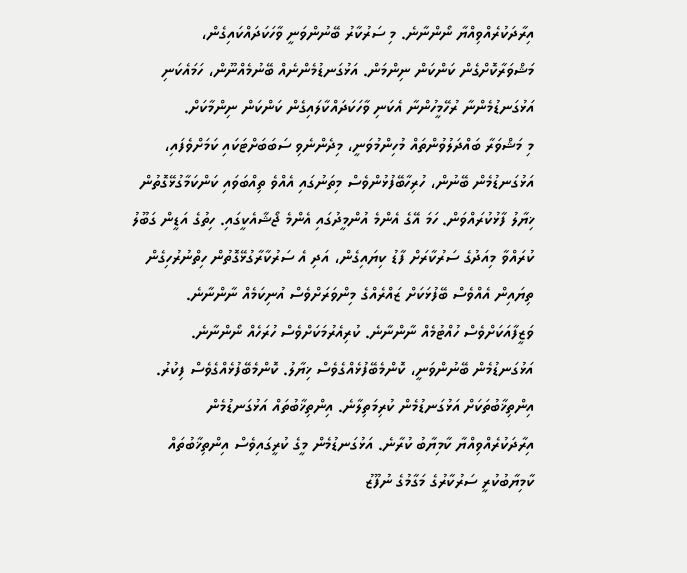އިރާދަކުރެއްވިއްޔާ ނޯންނާނެ. މި ސަރުކާރު ބޭނުންވަނީ ވާހަކަދައްކައިގެން، މަޝްވަރާކޮށްގެން ކަންކަން ނިންމަން. އަޅުގަނޑުމެންނެއް ބޭނުމެއްނޫން، ހަމައެކަނި އަޅުގަނޑުމެންނާ ރުހޭމީހުންނާ އެކަނި ވާހަކަދައްކާލައިގެން ކަންކަން ނިންމާކަށް.
މި މަޝްވަރާ ބައްދަލުވުންތައް މުހިންމުވަނީ، މިދެންނެވި ސަބަބަށްޓަކައި ކަމަށްވެފައި، އަޅުގަނޑުމެން ބޭނުން، ހުރިހާބޭފުޅުންވެސް މިތަނުގައި އެއްވެ ތިއްބަވައި ކަންކަމާގުޅޭގޮތުން ޚިޔާލު ފާޅުކުރައްވަން. ހަމަ އޭގެ އެންމެ އުންމީދުގައި އެންމެ ޖޯޝާއެކީގައި. ހިތުގެ އަޑީން ގަބޫލު ކުރައްވާ މިއަދުގެ ސަރުކާރަށް ފާޑު ކިޔައިގެން، އަދި އެ ސަރުކާރާގުޅޭގޮތުން ހިތްނުރުހިގެން ތިޔައިން އެއްވެސް ބޭފުޅަކަށް ޒައްރެއްގެ މިންވަރަށްވެސް އުނިކަމެއް ނާންނާނެ. ވަޒީފާއަކަށްވެސް ހުއްޓުމެއް ނާންނާނެ. ކުރިއެރުމަކަށްވެސް ހުރަހެއް ނޯންނާނެ. އަޅުގަނޑުމެން ބޭނުންވަނީ، ކޮންމެބޭފުޅެއްގެވެސް ޚިޔާލު. ކޮންމެބޭފުޅެއްގެވެސް ފިކުރު.
އިންތިޚާބުތަކަށް އަޅުގަނޑުމެން ކުރިމަތިލާނެ. އިންތިޚާބުތައް އަޅުގަނޑުމެން އިރާދަކުރެއްވިއްޔާ ކާމިޔާބު ކުރާނެ. އަޅުގަނޑުމެން މީގެ ކުރީގައިވެސް އިންތިޚާބުތައް ކާމިޔާބުކުރީ ސަރުކާރުގެ މަގާމުގެ ނުފޫޒު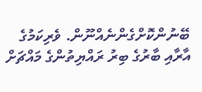ބޭނުންކޮށްގެންނެއްނޫން. ވެރިކަމުގެ އާރާއި ބާރުގެ ބިރު ރައްޔިތުންގެ މައްޗަށް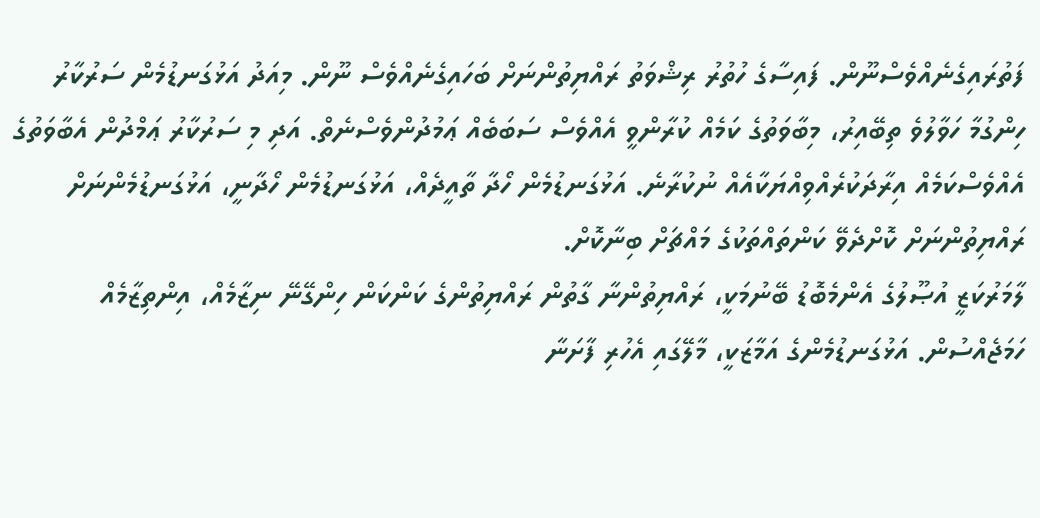ފަތުރައިގެނެއްވެސްނޫން. ފައިސާގެ ހުތުރު ރިޝްވަތު ރައްޔިތުންނަށް ބަހައިގެނެއްވެސް ނޫން. މިއަދު އަޅުގަނޑުމެން ސަރުކާރު ހިންގުމާ ހަވާލުވެ ތިބޭއިރު، މިބާވަތުގެ ކަމެއް ކުރާންވީ އެއްވެސް ސަބަބެއް ޢަމުދުންވެސްނެތް. އަދި މި ސަރުކާރު ޢަމްދުން އެބާވަތުގެ އެއްވެސްކަމެއް އިރާދަކުރެއްވިއްޔަކާއެއް ނުކުރާނެ. އަޅުގަނޑުމެން ހޯދާ ތާއީދެއް، އަޅުގަނޑުމެން ހޯދާނީ، އަޅުގަނޑުމެންނަށް ރައްޔިތުންނަށް ކޮށްދެވޭ ކަންތައްތަކުގެ މައްޗަށް ބިނާކޮށް.
ލާމަރުކަޒީ އުޞޫލުގެ އެންމެބޮޑު ބޭނުމަކީ، ރައްޔިތުންނާ ގާތުން ރައްޔިތުންގެ ކަންކަން ހިންގޭނޭ ނިޒާމެއް، އިންތިޒާމެއް ހަމަޖެއްސުން. އަޅުގަނޑުމެންގެ އަމާޒަކީ، މާލޭގައި އެހުރި ފާށަނާ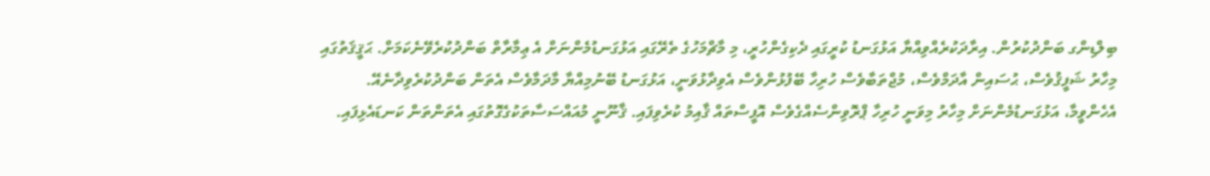ބިލްޑިންގ ބަންދުކުރުން. އިރާދަކުރެއްވިއްޔާ އަޅުގަނޑު ކުރީގައި ދެކިގެންހުރީ، މި މާޗްމަހުގެ ތެރޭގައި އަޅުގަނޑުމެންނަށް އެ ޢިމާރާތް ބަންދުކުރެވޭނެކަމަށް. ޙަޤީޤަތުގައި މިހާރު ޝަފީޤުވެސް، ޙުސައިން އާދަމްވެސް، މުޖްތަބާވެސް ހުރިހާ ބޭފުޅުންވެސް އެވިދާޅުވަނީ، އަޅުގަނޑު ބޭނުމިއްޔާ މާދަމާވެސް އެތަން ބަންދުކުރެވިދާނެއޭ. އެހެންވީމާ، އަޅުގަނޑުމެންނަށް މިހާރު މިވަނީ ހުރިހާ ޕްރޮވިންސެއްގެވެސް އޮފީސްތައް ޤާއިމު ކުރެވިފައި. ޤާނޫނީ މުއައްސަސާތަކުގެގޮތުގައި އެތަންތަން ކަނޑައެޅިފައި.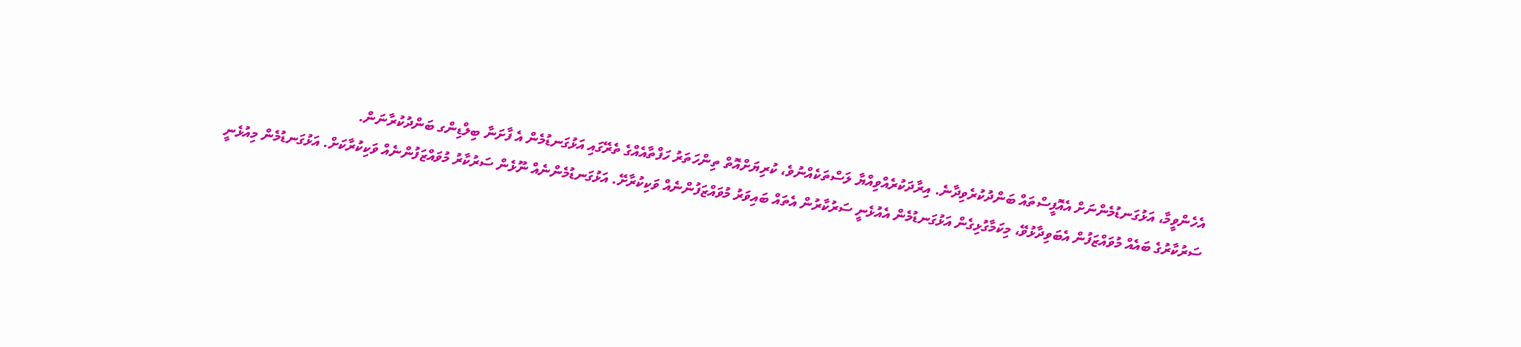އެހެންވީމާ، އަޅުގަނޑުމެންނަށް އެއޮފީސްތައް ބަންދުކުރެވިދާނެ. އިރާދަކުރެއްވިއްޔާ ލަސްތަކެއްނުވެ، ކުރިޔަށްއޮތް ތިންހަތަރު ހަފްތާއެއްގެ ތެރޭގައި އަޅުގަނޑުމެން އެ ފާށަނާ ބިލްޑިންގ ބަންދުކުރާނަން.
ސަރުކާރުގެ ބައެއް މުވައްޒަފުން އެބަވިދާޅުވޭ، މިކަމާގުޅިގެން އަޅުގަނޑުމެން އެއުޅެނީ ސަރުކާރުން އެތައް ބައިވަރު މުވައްޒަފުންނެއް ވަކިކުރާށޭ. އަޅުގަނޑުމެންނެއް ނޫޅެން ސަރުކާރު މުވައްޒަފުންނެއް ވަކިކުރާކަށް. އަޅުގަނޑުމެން މިއުޅެނީ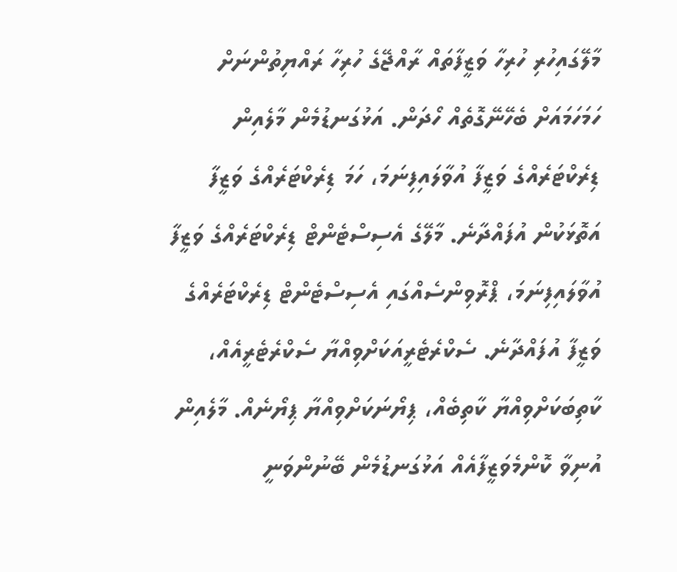މާލޭގައިހުރި ހުރިހާ ވަޒީފާތައް ރާއްޖޭގެ ހުރިހާ ރައްޔިތުންނަށް ހަމަހަމައަށް ބެހޭނޭގޮތެއް ހޯދަން. އަޅުގަނޑުމެން މާލެއިން ޑިރެކްޓަރެއްގެ ވަޒީފާ އުވާލައިފިނަމަ، ހަމަ ޑިރެކްޓަރެއްގެ ވަޒީފާ އަތޮޅަކުން އުފައްދާނެ. މާލޭގެ އެސިސްޓެންޓް ޑިރެކްޓަރެއްގެ ވަޒީފާ އުވާލައިފިނަމަ، ޕްރޮވިންސެއްގައި އެސިސްޓެންޓް ޑިރެކްޓަރެއްގެ ވަޒީފާ އުފައްދާނެ. ސެކްރެޓެރީއަކަށްވިއްޔާ ސެކްރެޓެރީއެއް، ކާތިބަކަށްވިއްޔާ ކާތިބެއް، ޕިޔޯނަކަށްވިއްޔާ ޕިޔޯނެއް. މާލެއިން އުނިވާ ކޮންމެވަޒީފާއެއް އަޅުގަނޑުމެން ބޭނުންވަނީ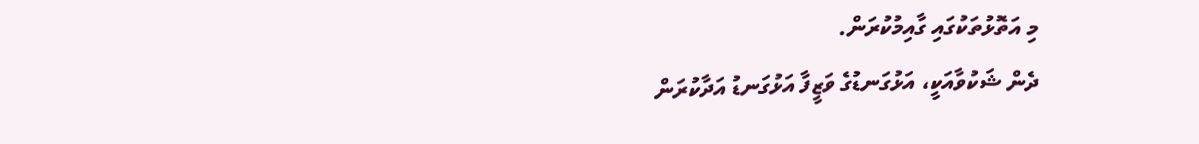މި އަތޮޅުތަކުގައި ގާއިމުކުރަން.
ދެން ޝަކުވާއަކީ، އަޅުގަނޑުގެ ވަޒީފާ އަޅުގަނޑު އަދާކުރަން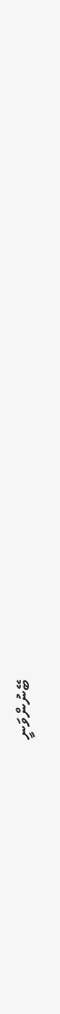ބޭނުންވަނީ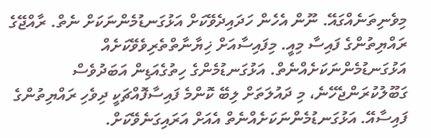މިވެނިތަނެއްގައޭ. ނޫން އެހެން ހަދައިދެވޭކަށް އަޅުގަނޑުމެންނަކަށް ނެތް. ރާއްޖޭގެ ރައްޔިތުންގެ ފައިސާ މިއީ. މިފައިސާއަށް ޚިޔާނާތްތެރިވެވޭކަށެއް އަޅުގަނޑުމެންނަކަށެއްނެތް. އަޅުގަނޑުމެންގެ ހިތުގެއަޑިން އަބަދުވެސް ގަބޫލުކުރަންޖެހޭނެ، މި ދައުލަތަށް ލިބޭ ކޮންމެ ފައިސާފޮއްޗަކީ ދިވެހި ރައްޔިތުންގެ ފައިސާއޭ. އަޅުގަނޑުމެންނަކަށެއްނެތް އެއަށް އަރައިގަނެވޭކަށް.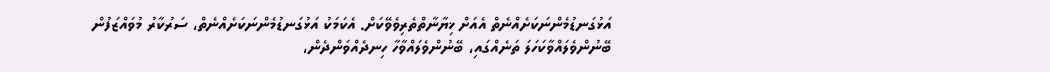އަޅުގަނޑުމެންނަކަށެއްނެތް އެއަށް ޚިޔާނާތްތެރިވެވޭކަށް. އެކަމަކު އަޅުގަނޑުމެންނަކަށެއްނެތް، ސަރުކާރު މުވައްޒަފުން ބޭނުންވެލައްވާކަހަލަ ތަނެއްގައި، ބޭނުންވެލައްވާހާ ހިނދެއްވަންދެން،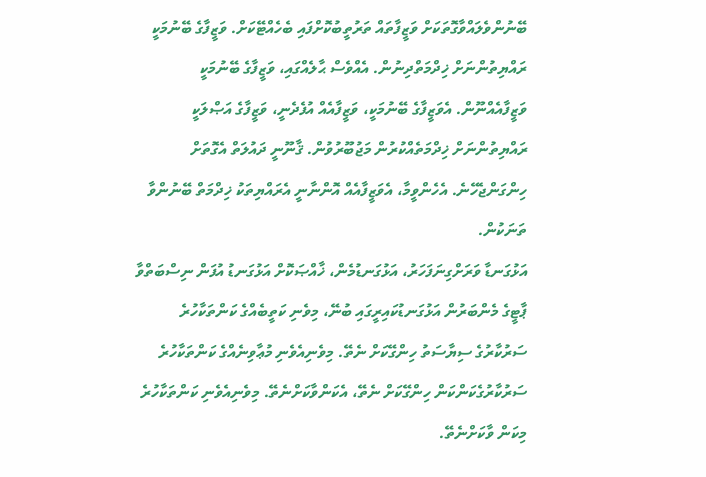ބޭނުންވެލައްވާގޮތަކަށް ވަޒީފާތައް ތަރުތީބުކޮށްފައި ބެހެއްޓޭކަށް. ވަޒީފާގެ ބޭނުމަކީ ރައްޔިތުންނަށް ޚިދްމަތްދިނުން. އެއްވެސް ޙާލެއްގައި، ވަޒީފާގެ ބޭނުމަކީ ވަޒީފާއެއްނޫން. އެވަޒީފާގެ ބޭނުމަކީ، ވަޒީފާއެއް އުފެދެނީ، ވަޒީފާގެ އަޞްލަކީ ރައްޔިތުންނަށް ޚިދްމަތެއްކުރުން މަޖުބޫރުވުން. ޤާނޫނީ ދައުލަތް އެގޮތަށް ހިންގަންޖެހޭނެ. އެހެންވީމާ، އެވަޒީފާއެއް އޮންނާނީ އެރައްޔިތަކު ޚިދްމަތް ބޭނުންވާ ތަނަކުން.
އަޅުގަނޑާ ވަރަށްގިނަފަހަރު، އަޅުގަނޑުމެން، ޚާއްޞަކޮށް އަޅުގަނޑު އުފަން ނިސްބަތްވާ ޕާޓީގެ މެންބަރުން އަޅުގަނޑުކައިރީގައި ބުނޭ، މިވެނި ކަތީބެއްގެ ކަންތަކާހުރެ ސަރުކާރުގެ ސިޔާސަތު ހިންގޭކަށް ނެތޭ. މިވެނިއެވެނި މުޢާވިނެއްގެ ކަންތަކާހުރެ ސަރުކާރުގެކަންކަން ހިންގޭކަށް ނެތޭ، އެކަންވާކަށްނެތޭ. މިވެނިއެވެނި ކަންތަކާހުރެ މިކަން ވާކަށްނެތޭ.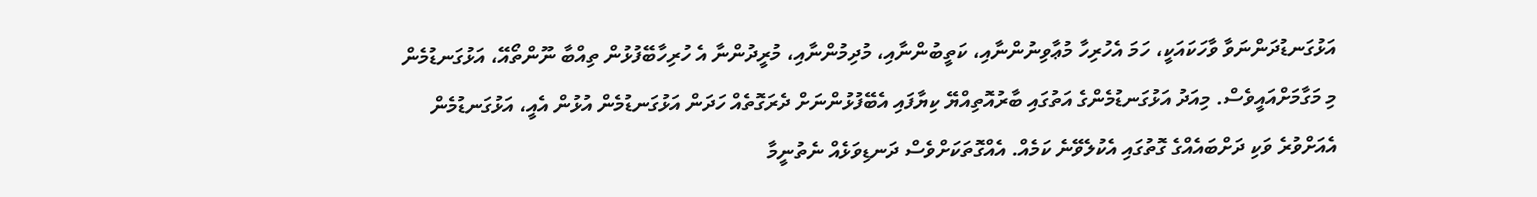އަޅުގަނޑުދަންނަވާ ވާހަކައަކީ، ހަމަ އެހުރިހާ މުޢާވިނުންނާއި، ކަތީބުންނާއި، މުދިމުންނާއި، މުރީދުންނާ އެ ހުރިހާބޭފުޅުން ތިއްބާ ނޫންތޯއޭ، އަޅުގަނޑުމެން މި މަގާމަށްއައީވެސް. މިއަދު އަޅުގަނޑުމެންގެ އަތުގައި ބާރުއޮތިއްޔޭ ކިޔާފައި އެބޭފުޅުންނަށް ދެރަގޮތެއް ހަދަން އަޅުގަނޑުމެން އުޅުން އެއީ، އަޅުގަނޑުމެން އެއަށްވުރެ ވަކި ދަށްބައެއްގެ ގޮތުގައި އެކުލެވޭނެ ކަމެއް. އެއްގޮތަކަށްވެސް ދަނޑިވަޅެއް ނެތުނީމާ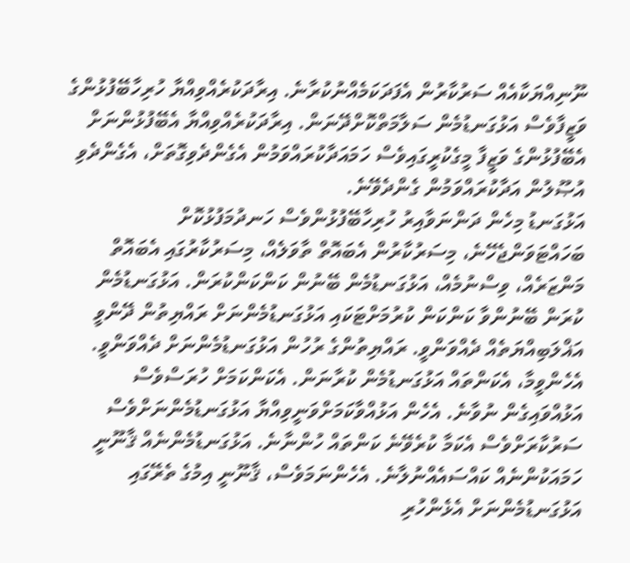ނޫނިއްޔަކާއެއް ސަރުކާރުން އެފަދަކަމެއްނުކުރާނެ. އިރާދަކުރެއްވިއްޔާ ހުރިހާބޭފުޅުންގެ ވަޒީފާވެސް އަޅުގަނޑުމެން ސަލާމަތްކޮށްދޭނަން. އިރާދަކުރެއްވިއްޔާ އެބޭފުޅުންނަށް އެބޭފުޅުންގެ ވަޒީފާ މީގެކުރީގައިވެސް ހަމައަދާކުރައްވަމުން އެގެންދެވިގޮތަށް، އެގެންދެވި އުޞޫލުން އަދާކުރައްވަމުން ގެންދެވޭނެ.
އަޅުގަނޑު މިހެން ދަންނަވާއިރު ހުރިހާބޭފުޅުންވެސް ހަނދުމަފުޅުކޮށް ބަހައްޓަވަންޖެހޭނެ، މިސަރުކާރުން އެބައޮތް ތާވަލެއް، މިސަރުކާރުގައި އެބައޮތް މަންޒަރެއް، ވިސްނުމެއް، އަޅުގަނޑުމެން ބޭނުން ކަންކަންކުރަން. އަޅުގަނޑުމެން ކުރަން ބޭނުންވާ ކަންކަން ކުރުމަށްޓަކައި އަޅުގަނޑުމެންނަށް ރައްޔިތުން ދޭންވީ އަޣްލަބިއްޔަތެއް ދެއްވަންވީ. ރައްޔިތުންގެ ރުހުން އަޅުގަނޑުމެންނަށް ދެއްވަންވީ. އެހެންވީމާ، އެކަންތައް އަޅުގަނޑުމެން ކުރާނަން. އެކަންކަމަށް ހުރަސްވެސް އަޅުއްވައިގެން ނުވާނެ. އެހެން އަޅުއްވާކަމަށްވަނީވިއްޔާ އަޅުގަނޑުމެންނަށްވެސް ސަރުކާރަށްވެސް އެކަމާ ކުރެވޭނެ ކަންތައް ހުންނާނެ. އަޅުގަނޑުމެންނެއް ޤާނޫނީ ހަމައަކުންނެއް ކައްސައެއްނުލާނެ. އެހެންނަމަވެސް، ޤާނޫނީ އިމުގެ ތެރޭގައި އަޅުގަނޑުމެންނަށް އެޅެންހުރި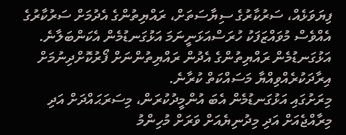ފިޔަވަޅެއް، ސަރުކާރުގެ ސިޔާސަތަށް، ރައްޔިތުންގެ އެދުމަށް ސަރުކާރުގެ އެއްވެސް މުވައްޒަފަކު ހުރަސްއަޅަނީނަމަ އަޅުގަނޑުމެން އެކަންބަލާނެ. އަޅުގަނޑުމެން ރައްޔިތުންގެ އެދުން ރައްޔިތުންނަށް ފޯރުކޮށްދިނުމަށް އިރާދަކުރެއްވިއްޔާ މަސައްކަތް ކުރާނެ.
މިރަށުގައި އަޅުގަނޑުމެން އެބަ އުންމީދުކުރަން، މިސަރަޙައްދަށް އަދި މިރާއްޖެއަށް އަދި މިދުނިޔެއަށް ވަރަށް މުހިންމު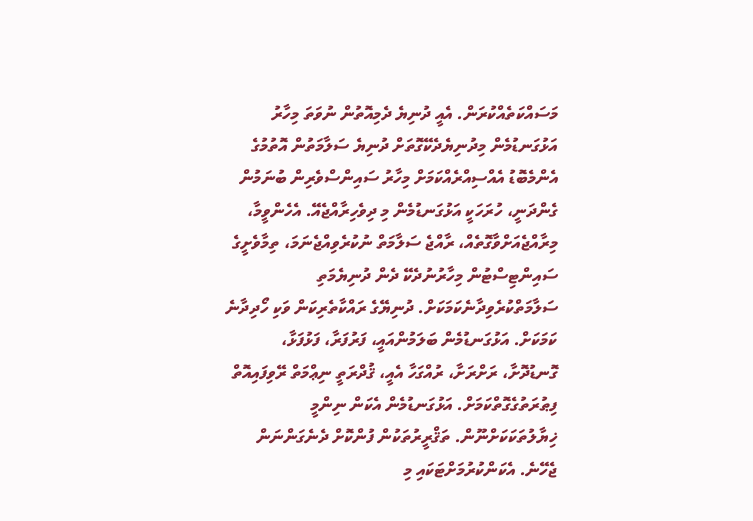މަސައްކަތެއްކުރަން. އެއީ ދުނިޔެ ދެމިއޮތުން ނުވަތަ މިހާރު އަޅުގަނޑުމެން މިދުނިޔެދެކޭގޮތަށް ދުނިޔެ ސަލާމަތުން އޮތުމުގެ އެންމެބޮޑު އެއްސިއްރެއްކަމަށް މިހާރު ސައިންސްވެރިން ބުނަމުން ގެންދަނީ، ހުރަހަކީ އަޅުގަނޑުމެން މި ދިވެހިރާއްޖެއޭ. އެހެންވީމާ، މިރާއްޖެއަށްވާގޮތެއް، ރާއްޖެ ސަލާމަތް ނުކުރެވިއްޖެނަމަ، ތިމާވެށީގެ ސައިންޓިސްޓުން މިހާރުނުދެކޭ ދެން ދުނިޔެމަތި ސަލާމަތްކުރެވިދާނެކަމަކަށް. ދުނިޔޭގެ ރައްކާތެރިކަން ވަކި ހޯދިދާނެ ކަމަކަށް. އަޅުގަނޑުމެން ބަލަމުންއައީ، ފަރުފަރާ، ފަޅުފަޅާ، ގޮނޑުދޮށާ، ރަށްރަށާ، ރުއްގަހާ އެއީ، ޤުދްރަތީ ނިޢްމަތް ރޭވިފައިއޮތް ފިޠުރަތުގެގޮތްކަމަށް. އަޅުގަނޑުމެން އެކަން ނިންމީ ޚިޔާލުތަކަކަށްނޫން. ތަޤްރީރުތަކުން ފުންކޮށް ދެނެގަންނަން ޖެހޭނެ. އެކަންކުރުމަށްޓަކައި މި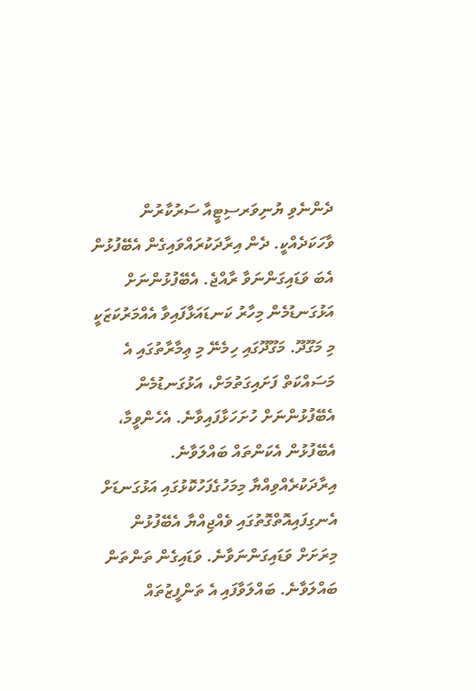ދެންނެވި ޔުނިވަރސިޓީއާ ސަރުކާރުން ވާހަކަދެއްކީ. ދެން އިރާދަކުރައްވައިގެން އެބޭފުޅުން އެބަ ވަޑައިގަންނަވާ ރާއްޖެ. އެބޭފުޅުންނަށް އަޅުގަނޑުމެން މިހާރު ކަނޑައަޅާފައިވާ އެއްމަރުކަޒަކީ މި މަގޫދޫ. މަގޫދޫގައި ހިމެނޭ މި ޢިމާރާތުގައި އެ މަސައްކަތް ފަށައިގަތުމަށް، އަޅުގަނޑުމެން އެބޭފުޅުންނަށް ހުށަހަޅާފައިވާނެ. އެހެންވީމާ، އެބޭފުޅުން އެކަންތައް ބައްލަވާނެ. އިރާދަކުރެއްވިއްޔާ މިމަހުގެފަހުކޮޅުގައި އަޅުގަނޑަށް އެނގިފައިއޮތްގޮތުގައި ވެއްޖިއްޔާ އެބޭފުޅުން މިރަށަށް ވަޑައިގަންނަވާނެ. ވަޑައިގެން ތަންތަން ބައްލަވާނެ. ބައްލަވާފައި އެ ތަންފީޒުތައް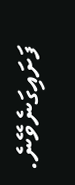ފަށައިގަނެވޭނެ.